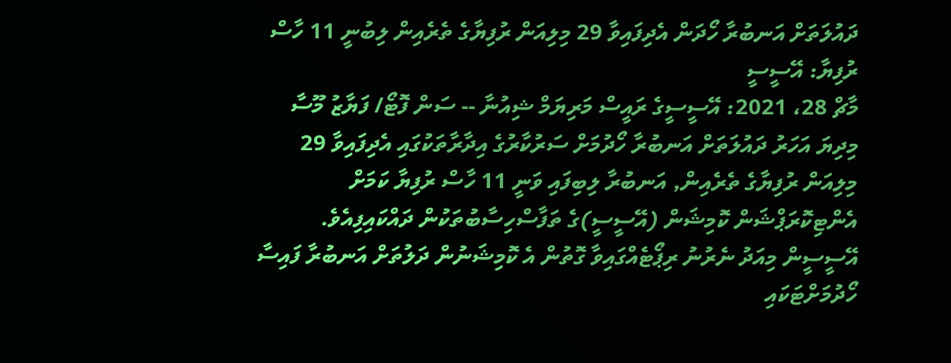ދައުލަތަށް އަނބުރާ ހޯދަން އެދިފައިވާ 29 މިލިއަން ރުފިޔާގެ ތެރެއިން ލިބުނީ 11 ހާސް ރުފިޔާ: އޭސީސީ
މާޗް 28، 2021: އޭސީސީގެ ރައީސް މަރިޔަމް ޝިއުނާ -- ސަން ފޮޓޯ/ ފަޔާޒު މޫސާ
މިދިޔަ އަހަރު ދައުލަތަށް އަނބުރާ ހޯދުމަށް ސަރުކާރުގެ އިދާރާތަކުގައި އެދިފައިވާ 29 މިލިއަން ރުފިޔާގެ ތެރެއިން, އަނބުރާ ލިބިފައި ވަނީ 11 ހާސް ރުފިޔާ ކަމަށް އެންޓިކޮރަޕްޝަން ކޮމިޝަން (އޭސީސީ)ގެ ތަފާސްހިސާބުތަކުން ދައްކައިފިއެވެ.
އޭސީސީން މިއަދު ނެރުނު ރިޕޯޓެއްގައިވާ ގޮތުން އެ ކޮމިޝަނުން ދަލުތަށް އަނބުރާ ފައިސާ ހޯދުމަށްޓަކައި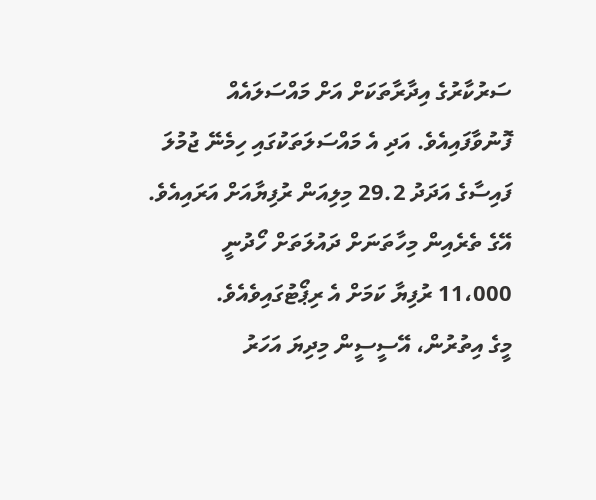ސަރުކާރުގެ އިދާރާތަކަށް އަށް މައްސަލައެއް ފޮނުވާފައިއެވެ. އަދި އެ މައްސަލަތަކުގައި ހިމެނޭ ޖުމުލަ ފައިސާގެ އަދަދު 29.2 މިލިއަން ރުފިޔާއަށް އަރައިއެވެ.
އޭގެ ތެރެއިން މިހާތަނަށް ދައުލަތަށް ހޯދުނީ 11،000 ރުފިޔާ ކަމަށް އެ ރިޕޯޓުގައިވެއެވެ.
މީގެ އިތުރުން، އޭސީސީން މިދިޔަ އަހަރު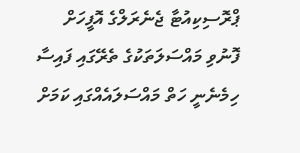ޕްރޮސިކިއުޓާ ޖެނެރަލްގެ އޮފީހަށް ފޮނުވި މައްސަލަތަކުގެ ތެރޭގައި ފައިސާ ހިމެނެނީ ހަތް މައްސަލައެއްގައި ކަމަށް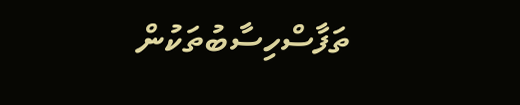ތަފާސްހިސާބުތަކުން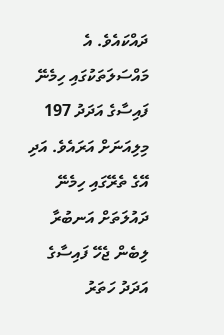ދައްކައެވެ. އެ މައްސަލަތަކުގައި ހިމެނޭ ފައިސާގެ އަދަދު 197 މިލިއަނަށް އަރައެވެ. އަދި އޭގެ ތެރޭގައި ހިމެނޭ ދައުލަތަށް އަނބުރާ ލިބެން ޖެހޭ ފައިސާގެ އަދަދު ހަތަރު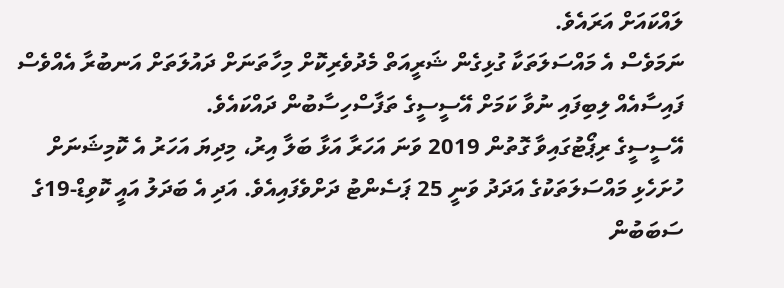ލައްކައަށް އަރައެވެ.
ނަމަވެސް އެ މައްސަލަތަކާ ގުޅިގެން ޝަރީއަތް މެދުވެރިކޮށް މިހާތަނަށް ދައުލަތަށް އަނބުރާ އެއްވެސް ފައިސާއެއް ލިބިފައި ނުވާ ކަމަށް އޭސީސީގެ ތަފާސްހިސާބުން ދައްކައެވެ.
އޭސީސީގެ ރިޕޯޓުގައިވާ ގޮތުން 2019 ވަނަ އަހަރާ އަޅާ ބަލާ އިރު، މިދިޔަ އަހަރު އެ ކޮމިޝަނަށް ހުށަހެޅި މައްސަލަތަކުގެ އަދަދު ވަނީ 25 ޕަސެންޓު ދަށްވެފައިއެވެ. އަދި އެ ބަދަލު އައީ ކޮވިޑް-19ގެ ސަބަބުން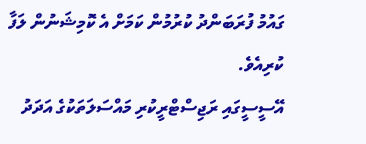ގައުމު ފުރަބަންދު ކުރުމުން ކަމަށް އެ ކޮމިޝަނުން ލަފާ ކުރިއެވެ.
އޭސީސީގައި ރަޖިސްޓްރީކުރި މައްސަލަތަކުގެ އަދަދު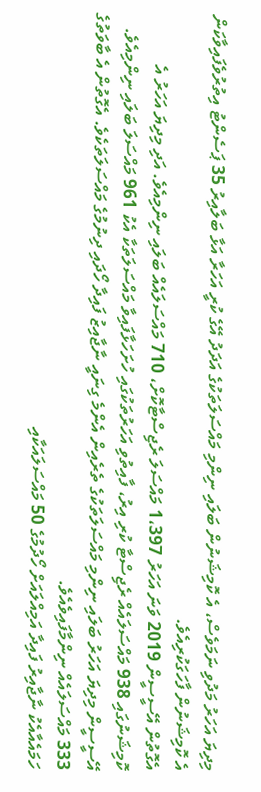މިދިޔަ އަހަރު މަދުވި ނަމަވެސް، އެ ކޮމިޝަނުން ބަލައި ނިންމި މައްސަލަތަކުގެ އަދަދު އޭގެ ކުރީ އަހަރާ އަޅާ ބަލާއިރު 35 ޕަސެންޓު އިތުރުވެފައިވާކަން އެ ކޮމިޝަނުން ފާހަގަކުރިއެވެ.
އެގޮތުން އޭސީސީން 2019 ވަނަ އަހަރު 1،397 މައްސަލަ ރެޖިސްޓާކޮށް، 710 މައްސަލައެއް ބަލައި ނިންމިއެވެ. އަދި މިދިޔަ އަހަރު އެ ކޮމިޝަނުގައި 938 މައްސަލައެއް ރެޖިސްޓާ ކުރި އިރު، ފާއިތުވި އަހަރުތަކުގައި ހުށަހަޅާފައިވާ މައްސަލަތަކާ އެކު 961 މައްސަލަ ބަލައި ނިންމިއެވެ.
އޭސީސީން މިދިޔަ އަހަރު ބަލައި ނިންމި މައްސަލަތަކުގެ ތެރެއިން އެންމެ ގިނައީ ނާޖާއިޒު ފައިދާ ހޯދައި ދިނުމުގެ މައްސަލަތަކެވެ. އެގޮތުން އެ ބާވަތުގެ 333 މައްސަލައެއް ނިންމާފައިވެއެވެ.
ހަމައެއާއެކު ނާޖާއިރު ފައިދާ އަމިއްލައަށް ހޯދުމުގެ 50 މައްސަލައަކާއި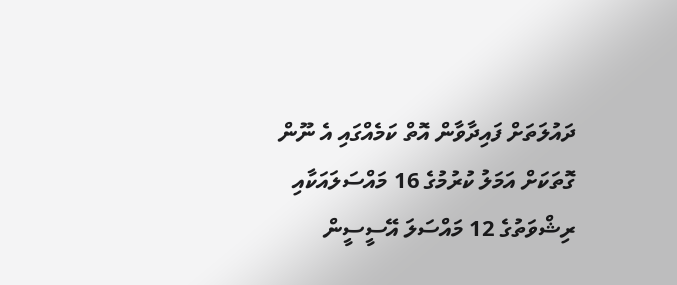ދައުލަތަށް ފައިދާވާން އޮތް ކަމެއްގައި އެ ނޫން ގޮތަކަށް އަމަލު ކުރުމުގެ 16 މައްސަލައަކާއި ރިޝްވަތުގެ 12 މައްސަލަ އޭސީސީން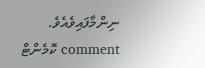ނިންމާފައިވެއެވެ.
comment ކޮމެންޓް